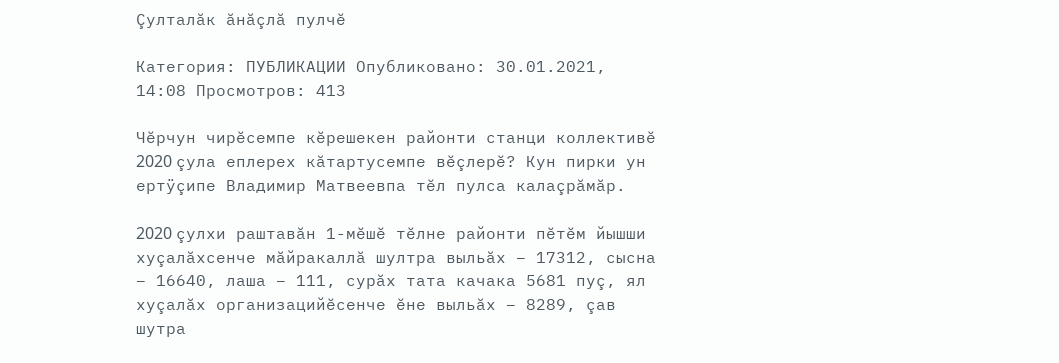Çулталăк ăнăçлă пулчĕ

Категория: ПУБЛИКАЦИИ Опубликовано: 30.01.2021, 14:08 Просмотров: 413

Чĕрчун чирĕсемпе кĕрешекен районти станци коллективĕ 2020 çула еплерех кăтартусемпе вĕçлерĕ? Кун пирки ун ертÿçипе Владимир Матвеевпа тĕл пулса калаçрăмăр.

2020 çулхи раштавăн 1-мĕшĕ тĕлне районти пĕтĕм йышши хуçалăхсенче мăйракаллă шултра выльăх – 17312, сысна – 16640, лаша – 111, сурăх тата качака 5681 пуç, ял хуçалăх организацийĕсенче ĕне выльăх – 8289, çав шутра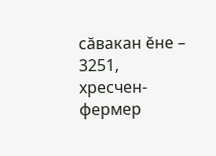сăвакан ĕне – 3251, хресчен-фермер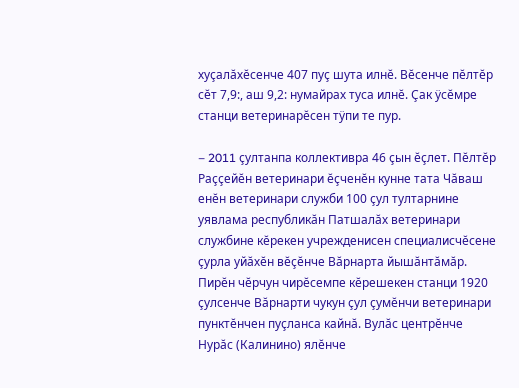хуçалăхĕсенче 407 пуç шута илнĕ. Вĕсенче пĕлтĕр сĕт 7,9:, аш 9,2: нумайрах туса илнĕ. Çак ÿсĕмре станци ветеринарĕсен тÿпи те пур.

– 2011 çултанпа коллективра 46 çын ĕçлет. Пĕлтĕр Раççейĕн ветеринари ĕçченĕн кунне тата Чăваш енĕн ветеринари служби 100 çул тултарнине уявлама республикăн Патшалăх ветеринари службине кĕрекен учрежденисен специалисчĕсене çурла уйăхĕн вĕçĕнче Вăрнарта йышăнтăмăр. Пирĕн чĕрчун чирĕсемпе кĕрешекен станци 1920 çулсенче Вăрнарти чукун çул çумĕнчи ветеринари пунктĕнчен пуçланса кайнă. Вулăс центрĕнче Нурăс (Калинино) ялĕнче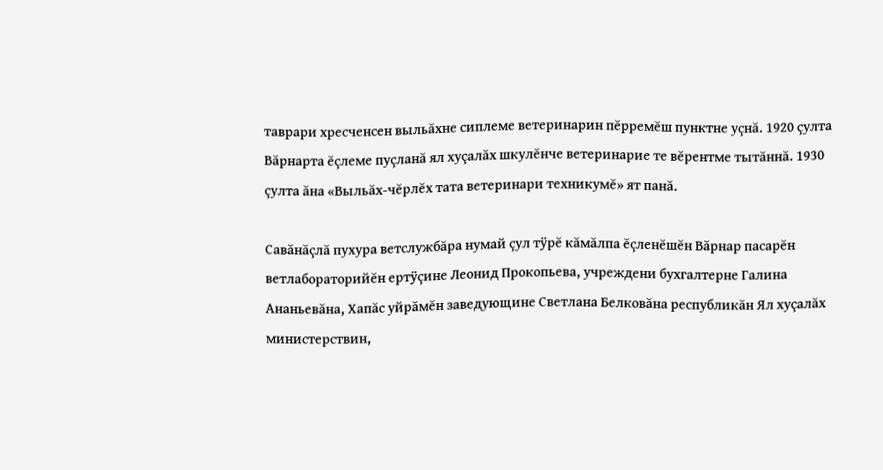таврари хресченсен выльăхне сиплеме ветеринарин пĕрремĕш пунктне уçнă. 1920 çулта Вăрнарта ĕçлеме пуçланă ял хуçалăх шкулĕнче ветеринарие те вĕрентме тытăннă. 1930 çулта ăна «Выльăх-чĕрлĕх тата ветеринари техникумĕ» ят панă.

Савăнăçлă пухура ветслужбăра нумай çул тÿрĕ кăмăлпа ĕçленĕшĕн Вăрнар пасарĕн ветлабораторийĕн ертÿçине Леонид Прокопьева, учреждени бухгалтерне Галина Ананьевăна, Хапăс уйрăмĕн заведующине Светлана Белковăна республикăн Ял хуçалăх министерствин,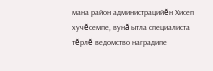мана район администрацийĕн Хисеп хучĕсемпе, вунă ытла специалиста тĕрлĕ ведомство наградипе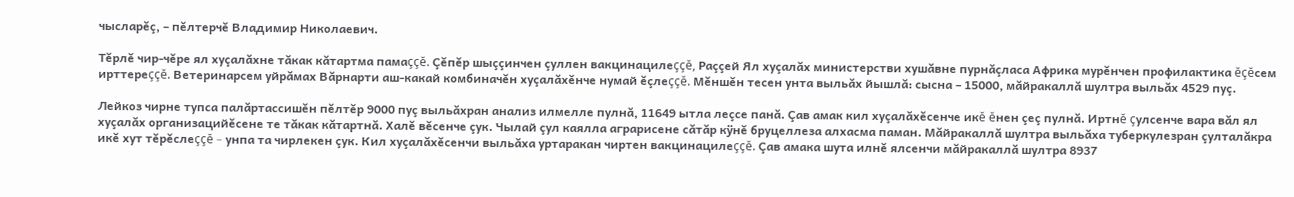чысларĕç, – пĕлтерчĕ Владимир Николаевич.

Тĕрлĕ чир-чĕре ял хуçалăхне тăкак кăтартма памаççĕ. Çĕпĕр шыççинчен çуллен вакцинацилеççĕ, Раççей Ял хуçалăх министерстви хушăвне пурнăçласа Африка мурĕнчен профилактика ĕçĕсем ирттереççĕ. Ветеринарсем уйрăмах Вăрнарти аш-какай комбиначĕн хуçалăхĕнче нумай ĕçлеççĕ. Мĕншĕн тесен унта выльăх йышлă: сысна – 15000, мăйракаллă шултра выльăх 4529 пуç.

Лейкоз чирне тупса палăртассишĕн пĕлтĕр 9000 пуç выльăхран анализ илмелле пулнă, 11649 ытла леçсе панă. Çав амак кил хуçалăхĕсенче икĕ ĕнен çеç пулнă. Иртнĕ çулсенче вара вăл ял хуçалăх организацийĕсене те тăкак кăтартнă. Халĕ вĕсенче çук. Чылай çул каялла аграрисене сăтăр кÿнĕ бруцеллеза алхасма паман. Мăйракаллă шултра выльăха туберкулезран çулталăкра икĕ хут тĕрĕслеççĕ – унпа та чирлекен çук. Кил хуçалăхĕсенчи выльăха уртаракан чиртен вакцинацилеççĕ. Çав амака шута илнĕ ялсенчи мăйракаллă шултра 8937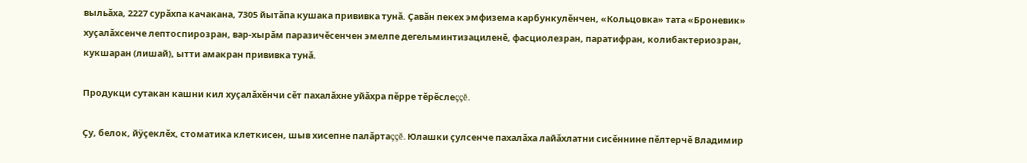выльăха, 2227 сурăхпа качакана, 7305 йытăпа кушака прививка тунă. Çавăн пекех эмфизема карбункулĕнчен, «Кольцовка» тата «Броневик» хуçалăхсенче лептоспирозран, вар-хырăм паразичĕсенчен эмелпе дегельминтизациленĕ, фасциолезран, паратифран, колибактериозран, кукшаран (лишай), ытти амакран прививка тунă.

Продукци сутакан кашни кил хуçалăхĕнчи сĕт пахалăхне уйăхра пĕрре тĕрĕслеççĕ.

Çу, белок, йÿçеклĕх, стоматика клеткисен, шыв хисепне палăртаççĕ. Юлашки çулсенче пахалăха лайăхлатни сисĕннине пĕлтерчĕ Владимир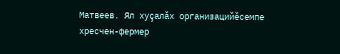Матвеев. Ял хуçалăх организацийĕсемпе хресчен-фермер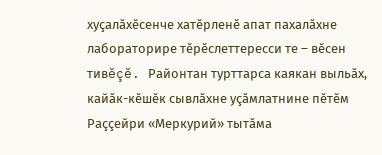хуçалăхĕсенче хатĕрленĕ апат пахалăхне лабораторире тĕрĕслеттересси те – вĕсен тивĕçĕ. Районтан турттарса каякан выльăх, кайăк-кĕшĕк сывлăхне уçăмлатнине пĕтĕм Раççейри «Меркурий» тытăма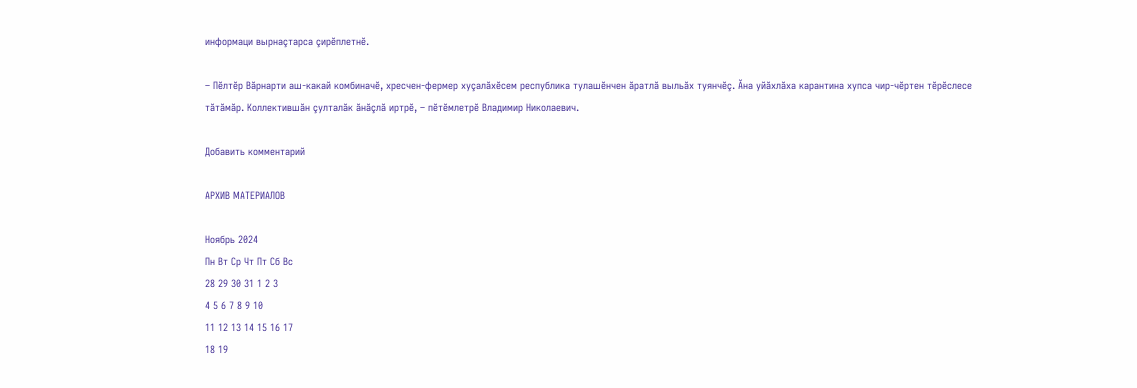информаци вырнаçтарса çирĕплетнĕ.

– Пĕлтĕр Вăрнарти аш-какай комбиначĕ, хресчен-фермер хуçалăхĕсем республика тулашĕнчен ăратлă выльăх туянчĕç. Ăна уйăхлăха карантина хупса чир-чĕртен тĕрĕслесе тăтăмăр. Коллектившăн çулталăк ăнăçлă иртрĕ, – пĕтĕмлетрĕ Владимир Николаевич.

Добавить комментарий

АРХИВ МАТЕРИАЛОВ

Ноябрь 2024
Пн Вт Ср Чт Пт Сб Вс
28 29 30 31 1 2 3
4 5 6 7 8 9 10
11 12 13 14 15 16 17
18 19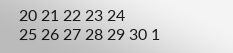20 21 22 23 24
25 26 27 28 29 30 1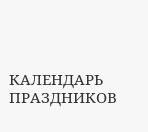КАЛЕНДАРЬ ПРАЗДНИКОВ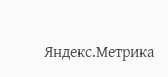Яндекс.Метрика